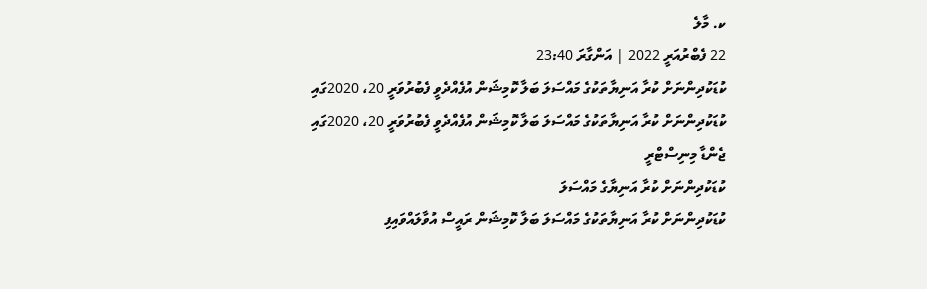ކ. މާލެ
22 ފެބްރުއަރީ 2022 | އަންގާރަ 23:40
ކުޑަކުދިންނަށް ކުރާ އަނިޔާތަކުގެ މައްސަލަ ބަލާ ކޮމިޝަން އުފެއްދެވީ ފެބުރުވަރީ 20، 2020ގައި
ކުޑަކުދިންނަށް ކުރާ އަނިޔާތަކުގެ މައްސަލަ ބަލާ ކޮމިޝަން އުފެއްދެވީ ފެބުރުވަރީ 20، 2020ގައި
ޖެންޑާ މިނިސްޓްރީ
ކުޑަކުދިންނަށް ކުރާ އަނިޔާގެ މައްސަލަ
ކުޑަކުދިންނަށް ކުރާ އަނިޔާތަކުގެ މައްސަލަ ބަލާ ކޮމިޝަން ރައީސް އުވާލައްވައިފި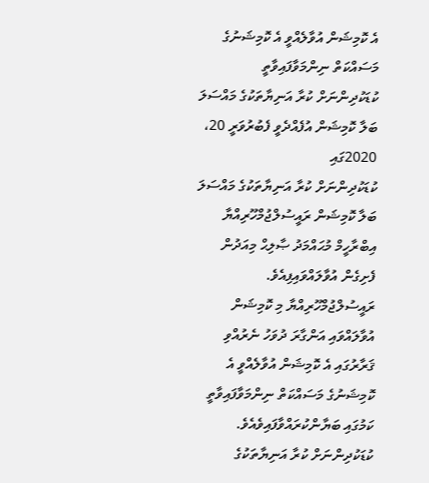އެ ކޮމިޝަން އުވާލެއްވީ އެ ކޮމިޝަނުގެ މަސައްކަތް ނިންމަވާފައިވާތީ
ކުޑަކުދިންނަށް ކުރާ އަނިޔާތަކުގެ މައްސަލަ ބަލާ ކޮމިޝަން އުފެއްދެވީ ފެބުރުވަރީ 20، 2020ގައި
ކުޑަކުދިންނަށް ކުރާ އަނިޔާތަކުގެ މައްސަލަ ބަލާ ކޮމިޝަން ރައީސުލްޖުމްހޫރިއްޔާ އިބްރާހީމް މުޙައްމަދު ޞާލިޙް މިއަދުން ފެށިގެން އުވާލައްވައިފިއެވެ.
ރައީސުލްޖުމްހޫރިއްޔާ މި ކޮމިޝަން އުވާލައްވައި އަންގާރަ ދުވަހު ނެރުއްވި ޤަރާރުގައި އެ ކޮމިޝަން އުވާލެއްވީ އެ ކޮމިޝަނުގެ މަސައްކަތް ނިންމަވާފައިވާތީ ކަމުގައި ބަޔާންކުރައްވާފައިވެއެވެ.
ކުޑަކުދިންނަށް ކުރާ އަނިޔާތަކުގެ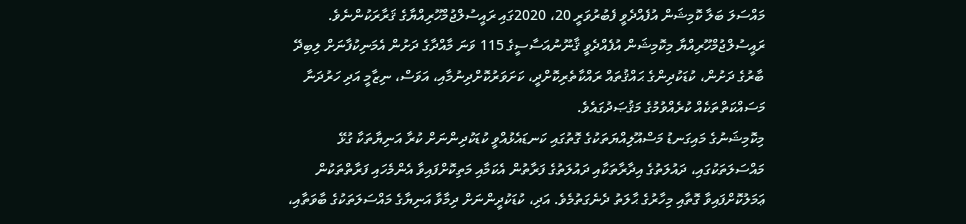މައްސަލަ ބަލާ ކޮމިޝަން އުފެއްދެވީ ފެބުރުވަރީ 20، 2020ގައި ރައީސުލްޖުމްހޫރިއްޔާގެ ޤަރާރަކުންނެވެ.
ރައީސުލްޖުމްހޫރިއްޔާ މިކޮމިޝަން އުފެއްދެވީ ޤާނޫނުއަސާސީގެ 115 ވަނަ މާއްދާގެ ދަށުން އެމަނިކުފާނަށް ލިބިދޭ ބާރުގެ ދަށުން، ކުޑަކުދިންގެ ޙައްޤުތައް ރައްކާތެރިކޮށްދީ، ކަށަވަރުކޮށްދިނުމާއި، އަވަސް، ނިޒާމީ އަދި ހަރުދަނާ މަސައްކަތްތަކެއް ކުރެއްވުމުގެ މަޤުޞަދުގައެވެ.
މިކޮމިޝަނުގެ މައިގަނޑު މަސްއޫލިއްޔަތަކުގެ ގޮތުގައި ކަނޑައެޅުއްވީ ކުޑަކުދިންނަށް ކުރާ އަނިޔާތަކާ ގުޅޭ މައްސަލަތަކުގައި، ދައުލަތުގެ އިދާރާތަކާއި ދައުލަތުގެ ފަރާތުން އެކަމާއި މަތިކޮށްފައިވާ އެންމެހައި ފަރާތްތަކުން ޢަމަލުކޮށްފައިވާ ގޮތާއި މިހާރުގެ ޙާލަތު ދެނެގަތުމެވެ. އަދި، ކުޑަކުދީންނަށް ދިމާވާ އަނިޔާގެ މައްސަލަތަކުގެ ބާވަތާއި،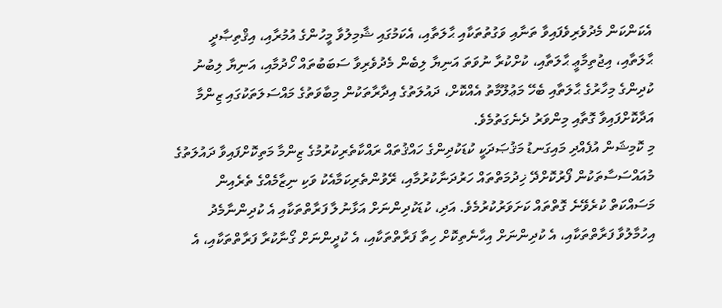އެކަންކަން މެދުވެރިވެފައިވާ ތަނާއި ވަގުތުތަކާއި ޙާލަތާއި، އެކަމުގައި ޝާމިލުވާ މީހުންގެ އުމުރާއި، އިޤްތިޞާދީ ޙާލަތާއި، އިޖުތިމާޢީ ޙާލަތާއި، ކުށްކުރާ ނުވަތަ އަނިޔާ ލިބެން މެދުވެރިވާ ސަބަބުތައް ހޯދުމާއި، އަނިޔާ ލިބުނު ކުދިންގެ މިހާރުގެ ޙާލަތާއި ބެހޭ މަޢުލޫމާތު އެއްކޮށް، ދައުލަތުގެ އިދާރާތަކުން މިބާވަތުގެ މައްސަލަތަކުގައި ޒިންމާ އަދާކޮށްފައިވާ ގޮތާއި މިންވަރު ދެނެގަތުމެވެ.
މި ކޮމިޝަން އުފެއްދި މައިގަނޑު މަޤުޞަދަކީ ކުޑަކުދިންގެ ހައްޤުތައް ރައްކާތެރިކުރުމުގެ ޒިންމާ މަތިކޮށްފައިވާ ދައުލަތުގެ މުއައްސަސާތަކުން ފޯރުކޮށްދޭ ޚިދުމަތްތައް ހަރުދަނާކުރުމާއި، ރޭވުންތެރިކަމާއެކު ވަކި ނިޒާމެއްގެ ތެރެއިން މަސައްކަތް ކުރެވޭނެ ގޮތްތައް ކަށަވަރުކުރުމެވެ. އަދި، ކުޑަކުދިންނަށް އަޅާނުލާ ފަރާތްތަކާއި އެ ކުދިންނާމެދު އިހުމާލުވާ ފަރާތްތަކާއި، އެ ކުދިންނަށް އިހާނެތިކޮށް ހިތާ ފަރާތްތަކާއި، އެ ކުދީންނަށް ގޯނާކުރާ ފަރާތްތަކާއި، އެ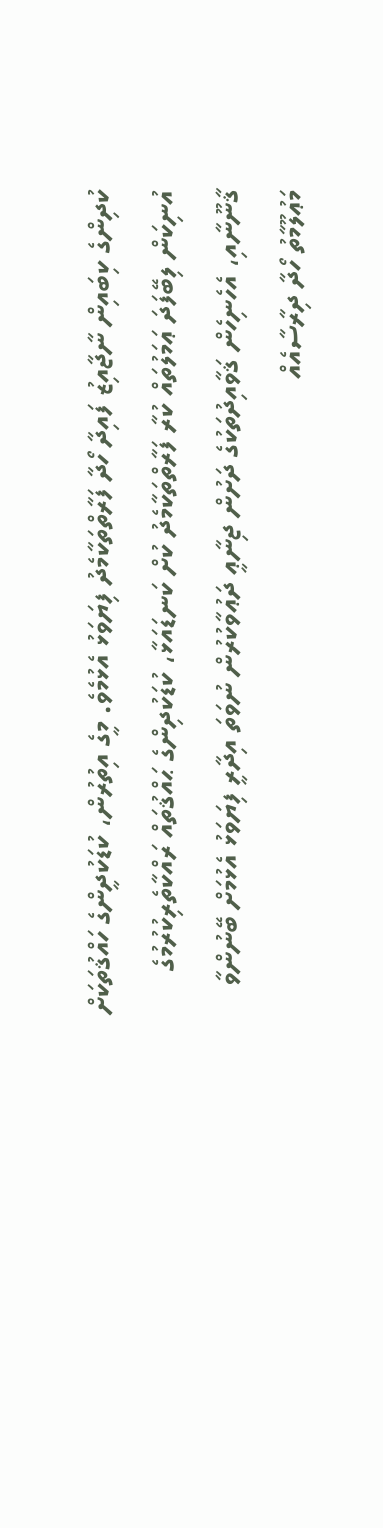ކުދިންގެ ކިބައިން ނާޖާއިޒު ފައިދާ ހޯދާ ފަރާތްތަކާމެދު ފިޔަވަޅު އެޅުމެވެ. މީގެ އިތުރުން، ކުޑަކުދީންގެ ހައްޤުތަކަށް އުނިކަން ލިބޭފަދަ ޢަމަލުތައް ކުރާ ފަރާތްތަކާމެދު ކުށް ކަނޑައަޅާ، ކުޑަކުދިންގެ ޙައްޤުތައް ރައްކާތެރިކުރުމުގެ ޤާނޫނާއި، އެހެނިހެން ޤަވާއިދުތަކުގެ ދަށުން ޖިނާޢީ ދަޢުވާކުރުން ނުވަތަ އިދާރީ ފިޔަވަޅު އެޅުމަށް ބޭނުންވާ މަޢުލޫމާތު ހޯދާ ދިރާސާއެއް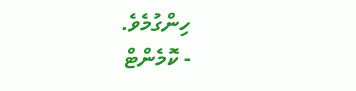ހިންގުމެވެ.
- ކޮމެންޓް